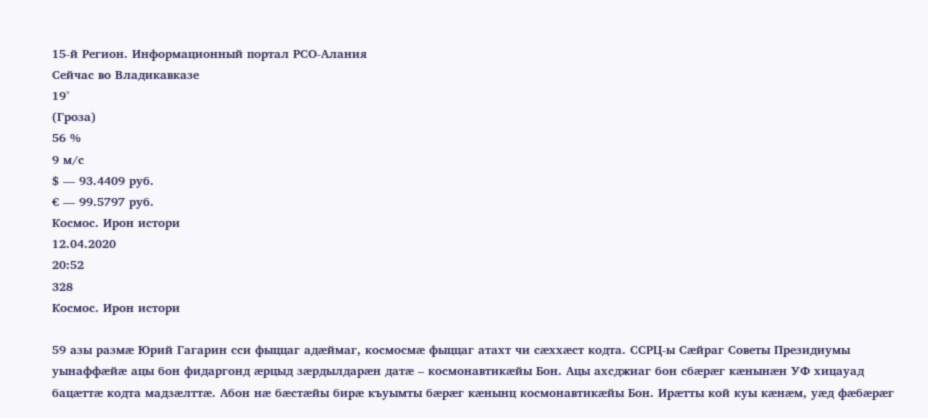15-й Регион. Информационный портал РСО-Алания
Сейчас во Владикавказе
19°
(Гроза)
56 %
9 м/с
$ — 93.4409 руб.
€ — 99.5797 руб.
Космос. Ирон истори
12.04.2020
20:52
328
Космос. Ирон истори

59 азы размæ Юрий Гагарин сси фыццаг адæймаг, космосмæ фыццаг атахт чи сæххæст кодта. ССРЦ-ы Сæйраг Советы Президиумы уынаффæйæ ацы бон фидаргонд æрцыд зæрдылдарæн датæ – космонавтикæйы Бон. Ацы ахсджиаг бон сбæрæг кæнынæн УФ хицауад бацæттæ кодта мадзæлттæ. Абон нæ бæстæйы бирæ къуымты бæрæг кæнынц космонавтикæйы Бон. Ирæтты кой куы кæнæм, уæд фæбæрæг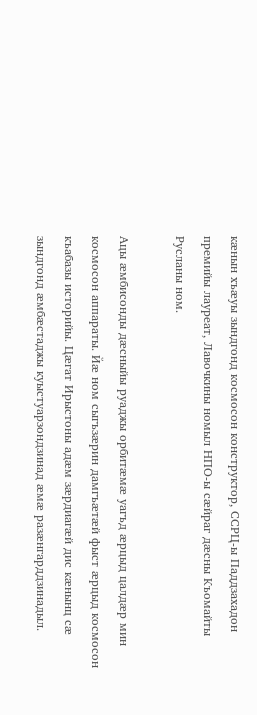кæнын хъæуы зындгонд космосон конструктор, ССРЦ-ы Паддзахадон премийы лауреат, Лавочкины номыл НПО-ы сæйраг дæсны Къомайты Русланы ном.

Ацы æмбисонды дæсныйы руаджы орбитæмæ уагъд æрцыд цалдæр мин космосон аппараты. Йæ ном сыгъзæрин дамгъæтæй фыст æрцыд космосон къабазы историйы. Цæгат Ирыстоны адæм зæрдиагæй дис кæнынц сæ зындгонд æмбæстаджы куыстуарзондзинад æмæ разæнгарддзинадыл.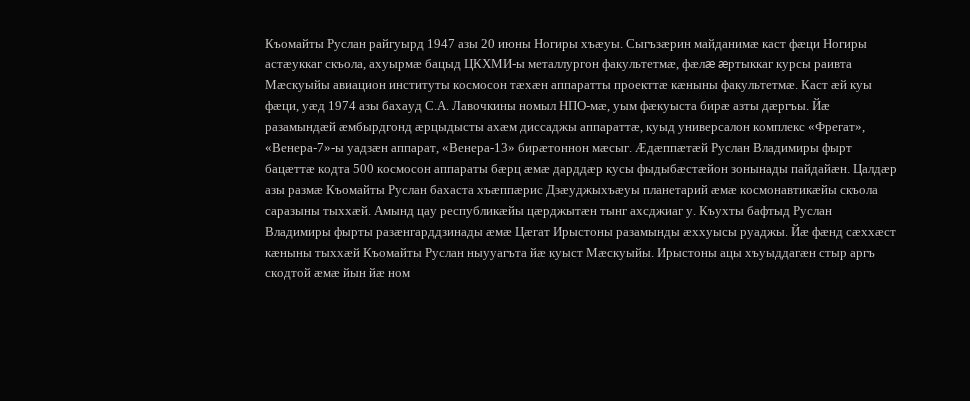Къомайты Руслан райгуырд 1947 азы 20 июны Ногиры хъæуы. Сыгъзæрин майданимæ каст фæци Ногиры астæуккаг скъола, ахуырмæ бацыд ЦКХМИ-ы металлургон факультетмæ, фæлæ æртыккаг курсы раивта Мæскуыйы авиацион институты космосон тæхæн аппаратты проекттæ кæныны факультетмæ. Каст æй куы фæци, уæд 1974 азы бахауд С.А. Лавочкины номыл НПО-мæ, уым фæкуыста бирæ азты дæргъы. Йæ разамындæй æмбырдгонд æрцыдысты ахæм диссаджы аппараттæ, куыд универсалон комплекс «Фрегат», «Венера-7»-ы уадзæн аппарат, «Венера-13» бирæтоннон мæсыг. Æдæппæтæй Руслан Владимиры фырт бацæттæ кодта 500 космосон аппараты бæрц æмæ дарддæр кусы фыдыбæстæйон зонынады пайдайæн. Цалдæр азы размæ Къомайты Руслан бахаста хъæппæрис Дзæуджыхъæуы планетарий æмæ космонавтикæйы скъола саразыны тыххæй. Амынд цау республикæйы цæрджытæн тынг ахсджиаг у. Къухты бафтыд Руслан Владимиры фырты разæнгарддзинады æмæ Цæгат Ирыстоны разамынды æххуысы руаджы. Йæ фæнд сæххæст кæныны тыххæй Къомайты Руслан ныууагъта йæ куыст Мæскуыйы. Ирыстоны ацы хъуыддагæн стыр аргъ скодтой æмæ йын йæ ном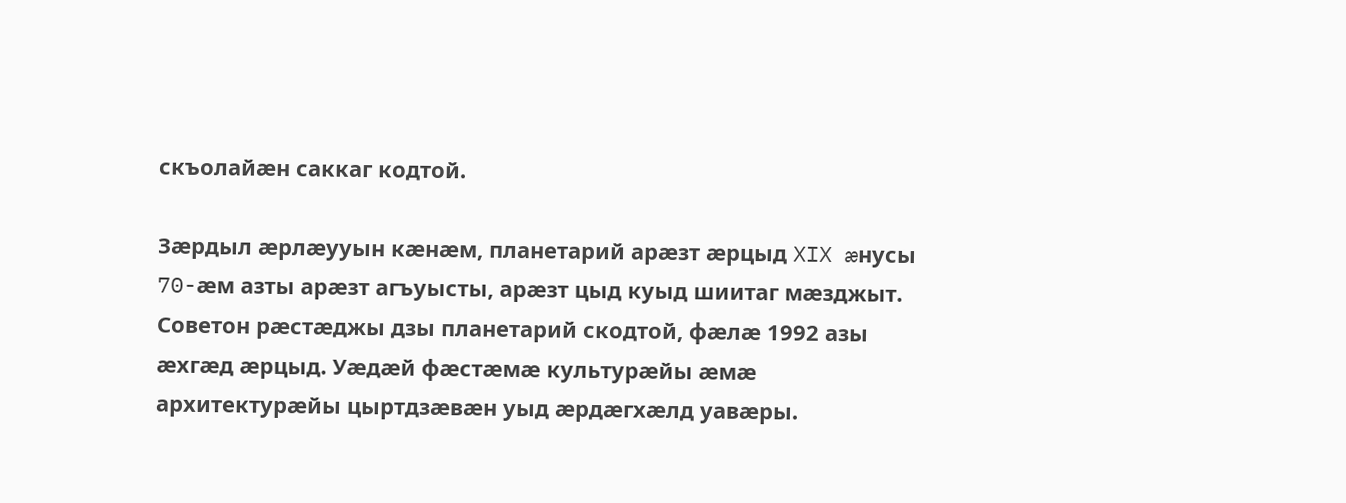скъолайæн саккаг кодтой.

Зæрдыл æрлæууын кæнæм, планетарий арæзт æрцыд XIX æнусы 70-æм азты арæзт агъуысты, арæзт цыд куыд шиитаг мæзджыт. Советон рæстæджы дзы планетарий скодтой, фæлæ 1992 азы æхгæд æрцыд. Уæдæй фæстæмæ культурæйы æмæ архитектурæйы цыртдзæвæн уыд æрдæгхæлд уавæры.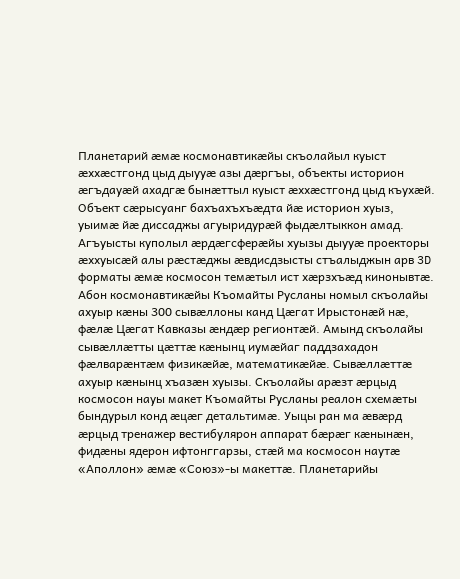Планетарий æмæ космонавтикæйы скъолайыл куыст æххæстгонд цыд дыууæ азы дæргъы, объекты историон æгъдауæй ахадгæ бынæттыл куыст æххæстгонд цыд къухæй. Объект сæрысуанг бахъахъхъæдта йæ историон хуыз, уыимæ йæ диссаджы агуыридурæй фыдæлтыккон амад. Агъуысты куполыл æрдæгсферæйы хуызы дыууæ проекторы æххуысæй алы рæстæджы æвдисдзысты стъалыджын арв 3D форматы æмæ космосон темæтыл ист хæрзхъæд кинонывтæ. Абон космонавтикæйы Къомайты Русланы номыл скъолайы ахуыр кæны 300 сывæллоны канд Цæгат Ирыстонæй нæ, фæлæ Цæгат Кавказы æндæр регионтæй. Амынд скъолайы сывæллæтты цæттæ кæнынц иумæйаг паддзахадон фæлварæнтæм физикæйæ, математикæйæ. Сывæллæттæ ахуыр кæнынц хъазæн хуызы. Скъолайы арæзт æрцыд космосон науы макет Къомайты Русланы реалон схемæты бындурыл конд æцæг детальтимæ. Уыцы ран ма æвæрд æрцыд тренажер вестибулярон аппарат бæрæг кæнынæн, фидæны ядерон ифтонггарзы, стæй ма космосон наутæ «Аполлон» æмæ «Союз»-ы макеттæ. Планетарийы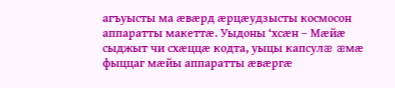агъуысты ма æвæрд æрцæудзысты космосон аппаратты макеттæ. Уыдоны ‘хсæн – Мæйæ сыджыт чи схæццæ кодта, уыцы капсулæ æмæ фыццаг мæйы аппаратты æвæргæ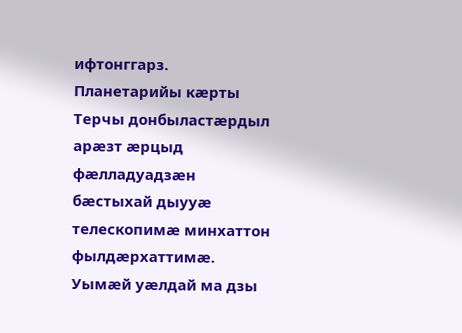ифтонггарз. Планетарийы кæрты Терчы донбыластæрдыл арæзт æрцыд фæлладуадзæн бæстыхай дыууæ телескопимæ минхаттон фылдæрхаттимæ. Уымæй уæлдай ма дзы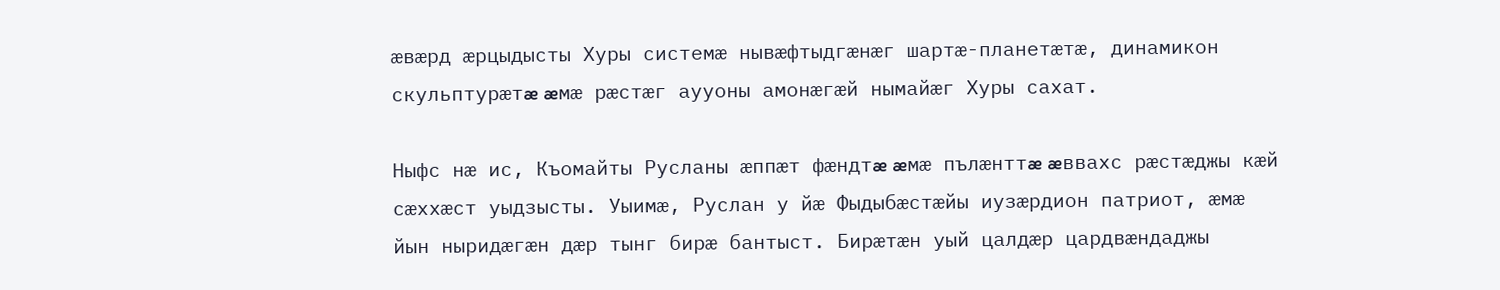æвæрд æрцыдысты Хуры системæ нывæфтыдгæнæг шартæ-планетæтæ, динамикон скульптурæтæ æмæ рæстæг аууоны амонæгæй нымайæг Хуры сахат.

Ныфс нæ ис, Къомайты Русланы æппæт фæндтæ æмæ пълæнттæ æввахс рæстæджы кæй сæххæст уыдзысты. Уыимæ, Руслан у йæ Фыдыбæстæйы иузæрдион патриот, æмæ йын ныридæгæн дæр тынг бирæ бантыст. Бирæтæн уый цалдæр цардвæндаджы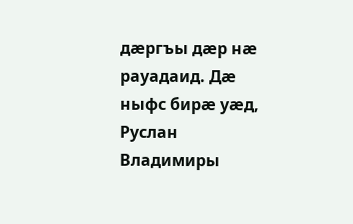дæргъы дæр нæ рауадаид. Дæ ныфс бирæ уæд, Руслан Владимиры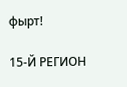фырт!

15-Й РЕГИОН